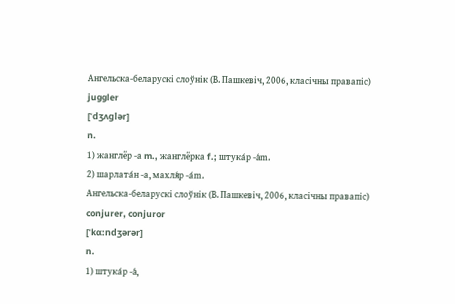Ангельска-беларускі слоўнік (В. Пашкевіч, 2006, класічны правапіс)
juggler
[ˈdʒʌglər]
n.
1) жанглёр -а m., жанглёрка f.; штука́р -а́m.
2) шарлата́н -а, махля́р -а́m.
Ангельска-беларускі слоўнік (В. Пашкевіч, 2006, класічны правапіс)
conjurer, conjuror
[ˈkɑ:ndʒərər]
n.
1) штука́р -а́,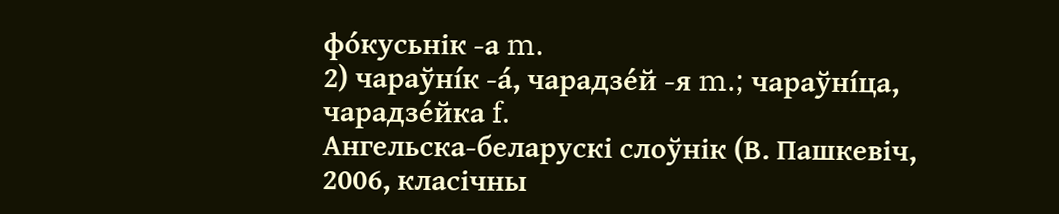фо́кусьнік -а m.
2) чараўні́к -а́, чарадзе́й -я m.; чараўні́ца, чарадзе́йка f.
Ангельска-беларускі слоўнік (В. Пашкевіч, 2006, класічны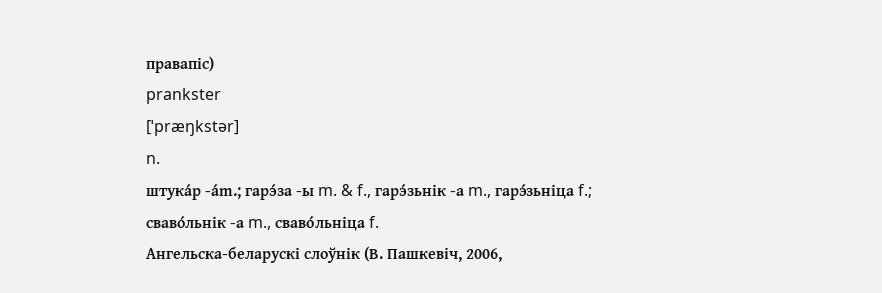правапіс)
prankster
[ˈpræŋkstər]
n.
штука́р -а́m.; гарэ́за -ы m. & f., гарэ́зьнік -а m., гарэ́зьніца f.; сваво́льнік -а m., сваво́льніца f.
Ангельска-беларускі слоўнік (В. Пашкевіч, 2006,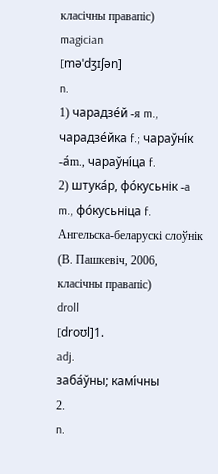класічны правапіс)
magician
[məˈdʒɪʃən]
n.
1) чарадзе́й -я m., чарадзе́йка f.; чараўні́к -а́m., чараўні́ца f.
2) штука́р, фо́кусьнік -а m., фо́кусьніца f.
Ангельска-беларускі слоўнік (В. Пашкевіч, 2006, класічны правапіс)
droll
[droʊl]1.
adj.
заба́ўны; камі́чны
2.
n.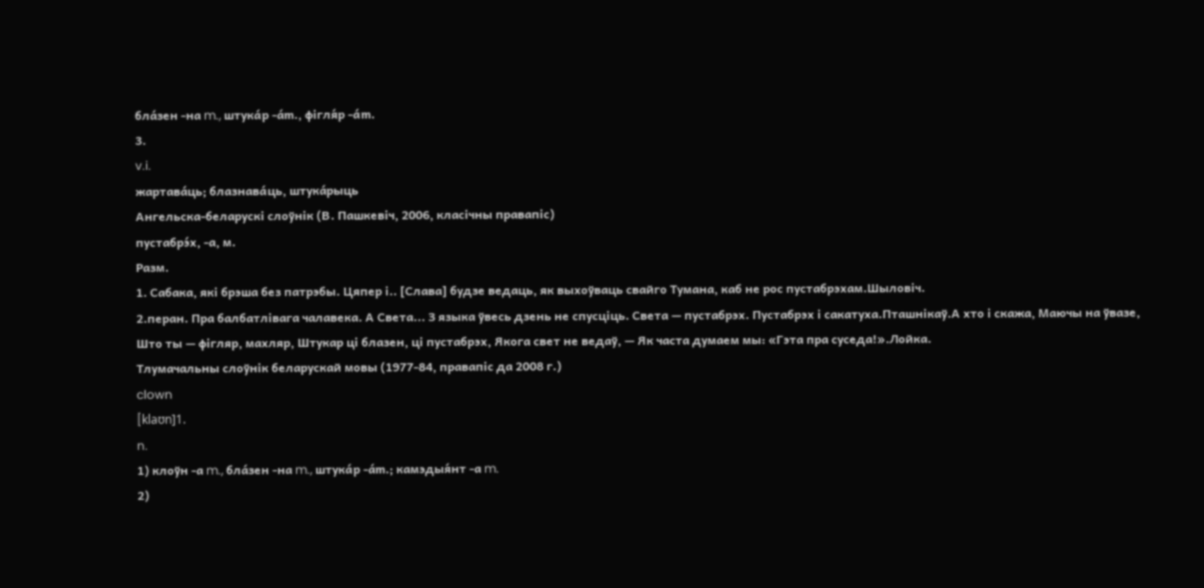бла́зен -на m., штука́р -а́m., фігля́р -а́m.
3.
v.i.
жартава́ць; блазнава́ць, штука́рыць
Ангельска-беларускі слоўнік (В. Пашкевіч, 2006, класічны правапіс)
пустабрэ́х, ‑а, м.
Разм.
1. Сабака, які брэша без патрэбы. Цяпер і.. [Слава] будзе ведаць, як выхоўваць свайго Тумана, каб не рос пустабрэхам.Шыловіч.
2.перан. Пра балбатлівага чалавека. А Света... З языка ўвесь дзень не спусціць. Света — пустабрэх. Пустабрэх і сакатуха.Пташнікаў.А хто і скажа, Маючы на ўвазе, Што ты — фігляр, махляр, Штукар ці блазен, ці пустабрэх, Якога свет не ведаў, — Як часта думаем мы: «Гэта пра суседа!».Лойка.
Тлумачальны слоўнік беларускай мовы (1977-84, правапіс да 2008 г.)
clown
[klaʊn]1.
n.
1) клоўн -а m., бла́зен -на m., штука́р -а́m.; камэдыя́нт -а m.
2)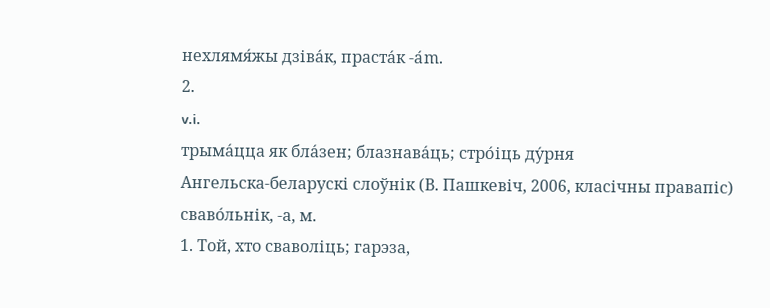нехлямя́жы дзіва́к, праста́к -а́m.
2.
v.i.
трыма́цца як бла́зен; блазнава́ць; стро́іць ду́рня
Ангельска-беларускі слоўнік (В. Пашкевіч, 2006, класічны правапіс)
сваво́льнік, ‑а, м.
1. Той, хто сваволіць; гарэза,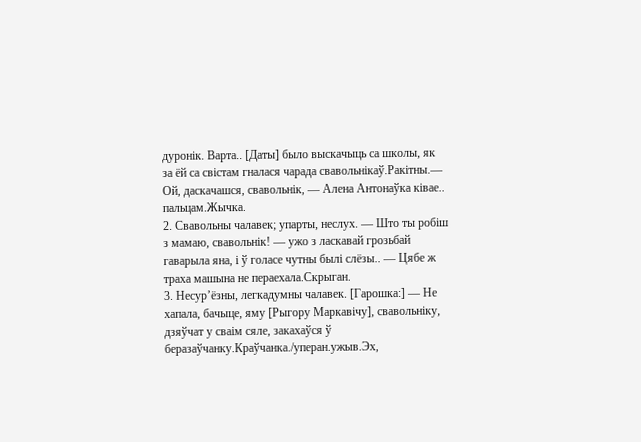дуронік. Варта.. [Даты] было выскачыць са школы, як за ёй са свістам гналася чарада свавольнікаў.Ракітны.— Ой, даскачашся, свавольнік, — Алена Антонаўка ківае.. пальцам.Жычка.
2. Свавольны чалавек; упарты, неслух. — Што ты робіш з мамаю, свавольнік! — ужо з ласкавай грозьбай гаварыла яна, і ў голасе чутны былі слёзы.. — Цябе ж траха машына не пераехала.Скрыган.
3. Несур’ёзны, легкадумны чалавек. [Гарошка:] — Не хапала, бачыце, яму [Рыгору Маркавічу], свавольніку, дзяўчат у сваім сяле, закахаўся ў беразаўчанку.Краўчанка./уперан.ужыв.Эх,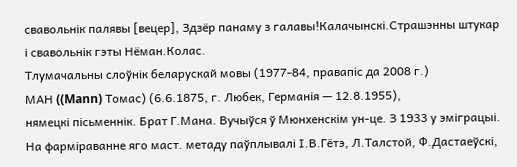свавольнік палявы [вецер], Здзёр панаму з галавы!Калачынскі.Страшэнны штукар і свавольнік гэты Нёман.Колас.
Тлумачальны слоўнік беларускай мовы (1977-84, правапіс да 2008 г.)
МАН ((Mann) Томас) (6.6.1875, г. Любек, Германія — 12.8.1955),
нямецкі пісьменнік. Брат Г.Мана. Вучыўся ў Мюнхенскім ун-це. З 1933 у эміграцыі. На фарміраванне яго маст. метаду паўплывалі І.В.Гётэ, Л.Талстой, Ф.Дастаеўскі,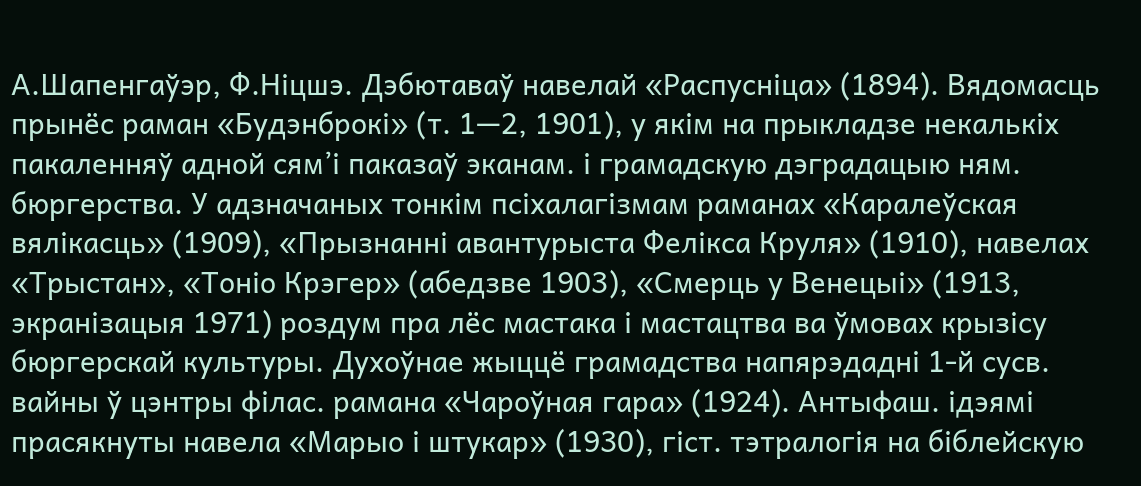А.Шапенгаўэр, Ф.Ніцшэ. Дэбютаваў навелай «Распусніца» (1894). Вядомасць прынёс раман «Будэнброкі» (т. 1—2, 1901), у якім на прыкладзе некалькіх пакаленняў адной сям’і паказаў эканам. і грамадскую дэградацыю ням. бюргерства. У адзначаных тонкім псіхалагізмам раманах «Каралеўская вялікасць» (1909), «Прызнанні авантурыста Фелікса Круля» (1910), навелах «Трыстан», «Тоніо Крэгер» (абедзве 1903), «Смерць у Венецыі» (1913, экранізацыя 1971) роздум пра лёс мастака і мастацтва ва ўмовах крызісу бюргерскай культуры. Духоўнае жыццё грамадства напярэдадні 1-й сусв. вайны ў цэнтры філас. рамана «Чароўная гара» (1924). Антыфаш. ідэямі прасякнуты навела «Марыо і штукар» (1930), гіст. тэтралогія на біблейскую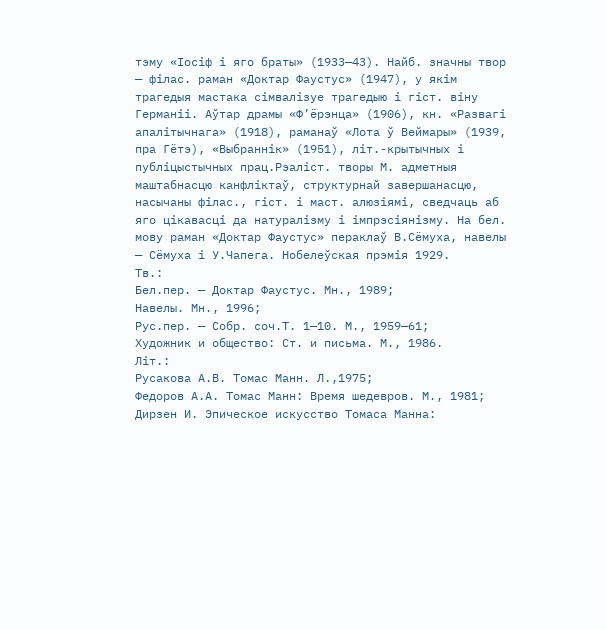тэму «Іосіф і яго браты» (1933—43). Найб. значны твор — філас. раман «Доктар Фаустус» (1947), у якім трагедыя мастака сімвалізуе трагедыю і гіст. віну Германіі. Аўтар драмы «Ф’ёрэнца» (1906), кн. «Развагі апалітычнага» (1918), раманаў «Лота ў Веймары» (1939, пра Гётэ), «Выбраннік» (1951), літ.-крытычных і публіцыстычных прац.Рэаліст. творы М. адметныя маштабнасцю канфліктаў, структурнай завершанасцю, насычаны філас., гіст. і маст. алюзіямі, сведчаць аб яго цікавасці да натуралізму і імпрэсіянізму. На бел. мову раман «Доктар Фаустус» пераклаў В.Сёмуха, навелы — Сёмуха і У.Чапега. Нобелеўская прэмія 1929.
Тв.:
Бел.пер. — Доктар Фаустус. Мн., 1989;
Навелы. Мн., 1996;
Рус.пер. — Собр. соч.Т. 1—10. М., 1959—61;
Художник и общество: Ст. и письма. М., 1986.
Літ.:
Русакова А.В. Томас Манн. Л.,1975;
Федоров А.А. Томас Манн: Время шедевров. М., 1981;
Дирзен И. Эпическое искусство Томаса Манна: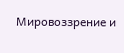Мировоззрение и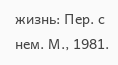жизнь: Пер. с нем. М., 1981.